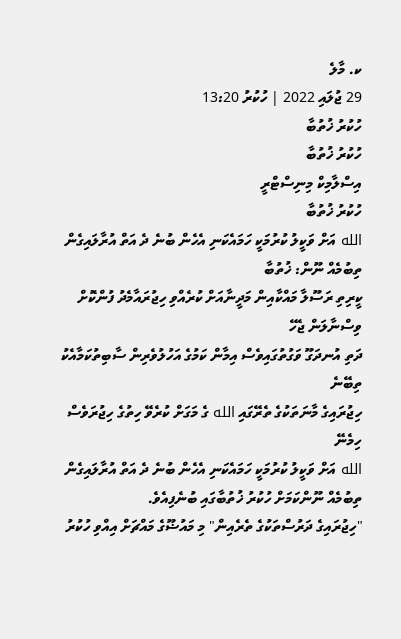ކ. މާލެ
29 ޖުލައި 2022 | ހުކުރު 13:20
ހުކުރު ޚުތުބާ
ހުކުރު ޚުތުބާ
އިސްލާމިކް މިނިސްޓްރީ
ހުކުރު ޚުތުބާ
الله އަށް ވަކީލު ކުރުމަކީ ހަމައެކަނި އެހެން ބުނެ ދެ އަތް އުރާލައިގެން ތިބުމެއް ނޫން: ޚުތުބާ
ކީރިތި ރަސޫލާ މައްކާއިން މަދީނާއަށް ކުރެއްވި ހިޖުރައާމެދު ފުންކޮށް ވިސްނާލަން ޖެހޭ
ދަތި އުނދަގޫ ވަގުތުގައިވެސް އިމާން ކަމުގެ އަހުލުވެރިން ސާބިތުކަމާއެކު ތިބޭނެ
ހިޖުރައިގެ މާނަތަކުގެ ތެރޭގައި الله ގެ މަގަށް ކުރެވޭ ހިތުގެ ހިޖުރަވެސް ހިމެނޭ
الله އަށް ވަކީލު ކުރުމަކީ ހަމައެކަނި އެހެން ބުނެ ދެ އަތް އުރާލައިގެން ތިބުމެއް ނޫންކަމަށް ހުކުރު ޚުތުބާގައި ބުނެފިއެވެ.
"ހިޖުރައިގެ ދަރުސްތަކުގެ ތެރެއިން" މި މައުޟޫގެ މައްޗަށް އިއްވި ހުކުރު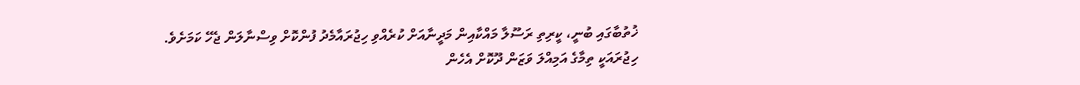ޚުތުބާގައި ބުނީ، ކީރިތި ރަސޫލާ މައްކާއިން މަދީނާއަށް ކުރެއްވި ހިޖުރައާމެދު ފުންކޮށް ވިސްނާލަން ޖެހޭ ކަމަށެވެ.
ހިޖުރައަކީ ތިމާގެ އަމިއްލަ ވަޒަން ދޫކޮށް އެހެން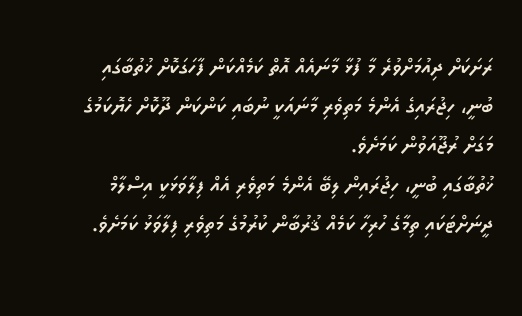ރަށަކަށް ދިއުމަށްވުރެ މާ ފުޅާ މާނައެއް އޮތް ކަމެއްކަން ފާހަގަކޮށް ޚުތުބާގައި ބުނީ، ހިޖުރައިގެ އެންމެ މަތިވެރި މާނައަކީ ނުބައި ކަންކަން ދޫކޮށް ހެޔޮކަމުގެ މަގަށް ރުޖޫއަވުން ކަމަށެވެ.
ޚުތުބާގައި ބުނީ، ހިޖުރައިން ލިބޭ އެންމެ މަތިވެރި އެއް ފިލާވަޅަކީ އިސްލާމް ދީނަށްޓަކައި ތިމާގެ ހުރިހާ ކަމެއް ޤުރުބާން ކުރުމުގެ މަތިވެރި ފިލާވަޅު ކަމަށެވެ.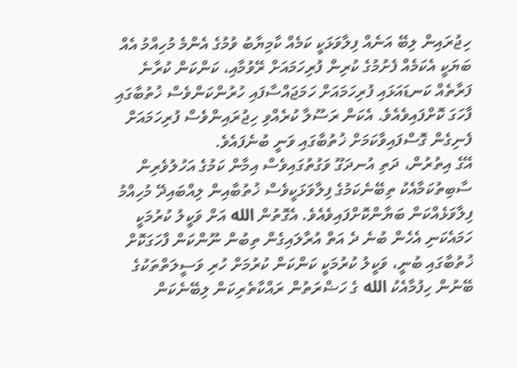ހިޖުރައިން ލިބޭ އަނެއް ފިލާވަޅަކީ ކަމެއް ކާމިޔާބު ވުމުގެ އެންމެ މުހިއްމު އެއް ބަޔަކީ އެކަމެއް ފެށުމުގެ ކުރިން ފުރިހަމައަށް ރޭވުމާއި، ކަންކަން ކުރާނެ ފަރާތެއް ކަނޑައަޅައި ފުރިހަމައަށް ހަމަޖައްސާފައި ހުރުންކަންވެސް ޚުތުބާގައި ފާހަގަ ކޮށްފައިވެއެވެ. އެކަން ރަސޫލާ ކުރެއްވި ހިޖުރައިންވެސް ފުރިހަމައަށް ފެނިގެން ގޮސްފައިވާކަމަށް ޚުތުބާގައި ވަނީ ބުނެފައެވެ.
އޭގެ އިތުރުން، ދަތި އުނދަގޫ ވަގުތުގައިވެސް އިމާން ކަމުގެ އަހުލުވެރިން ސާބިތުކަމާއެކު ތިބޭނެކަމުގެ ފިލާވަޅަކީވެސް ޚުތުބާއިން ލިއްބައިދޭ މުހިއްމު ފިލާވަޅެއްކަން ބަޔާންކޮށްފައިވެއެވެ. އެގޮތުން الله އަށް ވަކީލު ކުރުމަކީ ހަމައެކަނި އެހެން ބުނެ ދެ އަތް އުރާލައިގެން ތިބުން ނޫންކަން ފާހަގަކޮށް ޚުތުބާގައި ބުނީ، ވަކީލު ކުރުމަކީ ކަންކަން ކުރުމަށް ހުރި ވަސީލަތްތަކުގެ ބޭނުން ހިފުމާއެކު الله ގެ ހަޟްރަތުން ރައްކާތެރިކަން ލިބޭނެކަން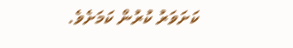ކަށަވަރު ކުރުން ކަމަށެވެ.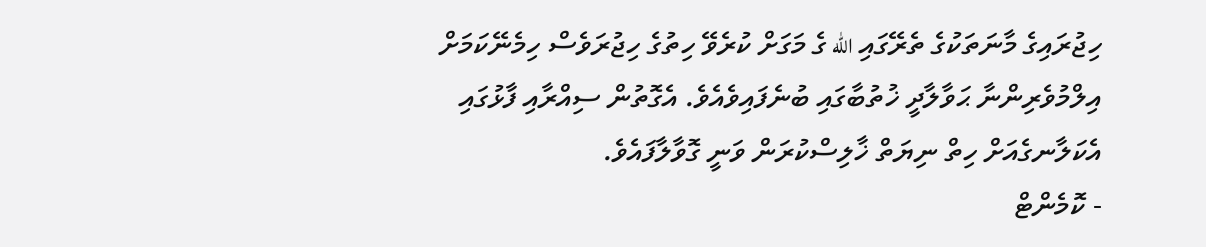ހިޖުރައިގެ މާނަތަކުގެ ތެރޭގައި الله ގެ މަގަށް ކުރެވޭ ހިތުގެ ހިޖުރަވެސް ހިމެނޭކަމަށް އިލްމުވެރިންނާ ޙަވާލާދީ ޚުތުބާގައި ބުނެފައިވެއެވެ. އެގޮތުން ސިއްރާއި ފާޅުގައި އެކަލާނގެއަށް ހިތް ނިޔަތް ޚާލިސްކުރަން ވަނީ ގޮވާލާފައެވެ.
- ކޮމެންޓް